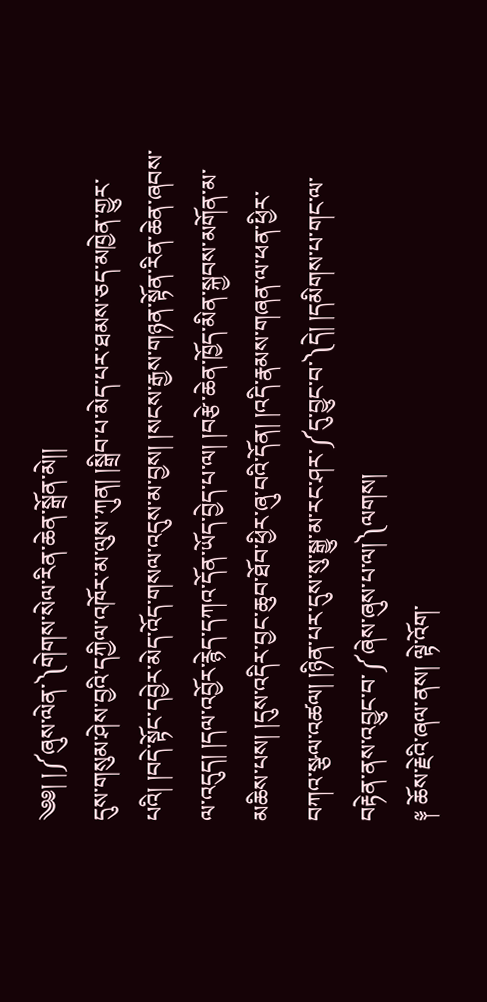༄༅། །༼ཞུས་ལེན་༽གེགས་སེལ་རིན་ཆེན་སྒྲོན་མེ།།
དུས་གསུམ་ཤེས་བྱའི་དཀྱིལ་འཁོར་མ་ལུས་ཀུན། །སྒྲིབ་པ་མེད་པར་ཐམས་ཅད་མཁྱེན་གྱུར་པའི། །བདེ་སྟོང་དབྱེར་མེད་འོད་གསལ་འདུས་མ་བྱས། །སངས་རྒྱས་གཉན་སྟོན་རིན་ཆེན་ཞབས་ལ་འདུད། །དལ་འབྱོར་རྙེད་དཀའ་དོན་ཡོད་བྱེད་པ་ལ། །བརྩེ་ཆེན་ཁྱོད་མིན་སྐྱབས་མགོན་མ་མཆིས་པས། །དུས་འདིར་བྱང་ཆུབ་ཐོབ་ཕྱིར་ཞུ་བའི་དོན། །འདི་རྣམས་གཞན་ལ་ཕན་ཕྱིར་བཀའ་སྩལ་འཚལ། །ཉིན་པར་དུས་སུ་སྒྱུ་མ་རང་ཤར་༼དུ་བྱུང་བ་༽དེ། །དམིགས་པ་གང་ལ་བརྟེན་ནས་འབྱུང་བ་༼ཞེས་ཞུས་པ་ལ།༽ལགས།
༈ ཆོས་རྗེའི་ཞལ་ནས། ལྟེ་འོག་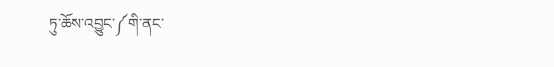ཏུ་ཆོས་འབྱུང་༼གི་ནང་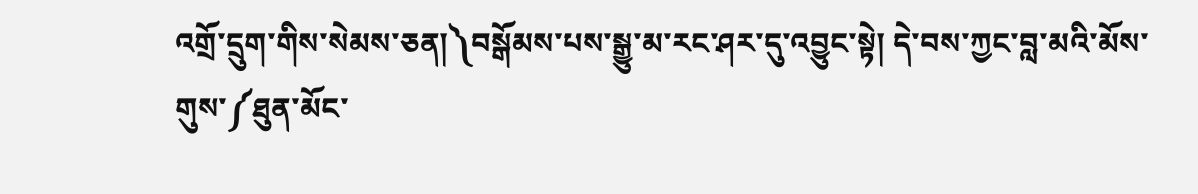འགྲོ་དྲུག་གིས་སེམས་ཅན།༽བསྒོམས་པས་སྒྱུ་མ་རང་ཤར་དུ་འབྱུང་སྟེ། དེ་བས་ཀྱང་བླ་མའི་མོས་གུས་༼ཐུན་མོང་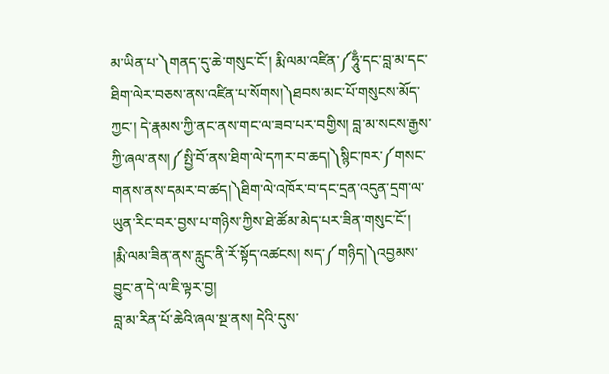མ་ཡིན་པ་༽གནད་དུ་ཆེ་གསུང་ངོ་། རྨི་ལམ་འཛིན་༼ཧཱུྃ་དང་བླ་མ་དང་ཐིག་ལེར་བཅས་ནས་འཛིན་པ་སོགས།༽ཐབས་མང་པོ་གསུངས་མོད་ཀྱང་། དེ་རྣམས་ཀྱི་ནང་ནས་གང་ལ་ཟབ་པར་བགྱིས། བླ་མ་སངས་རྒྱས་ཀྱི་ཞལ་ནས།༼སྤྱི་བོ་ནས་ཐིག་ལེ་དཀར་བ་ཆད།༽སྙིང་ཁར་༼གསང་གནས་ནས་དམར་བ་ཚད།༽ཐིག་ལེ་འཁོར་བ་དང་དྲན་འདུན་དྲག་ལ་ཡུན་རིང་བར་བྱས་པ་གཉིས་ཀྱིས་ཐེ་ཚོམ་མེད་པར་ཟིན་གསུང་ངོ་།
།རྨི་ལམ་ཟིན་ནས་རླུང་ནི་རོ་སྟོད་འཚངས། སད་༼གཉིད།༽འབྱམས་བྱུང་ན་དེ་ལ་ཇི་ལྟར་བྱ།
བླ་མ་རིན་པོ་ཆེའི་ཞལ་སྔ་ནས། དེའི་དུས་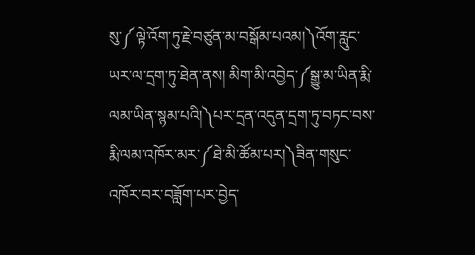སུ་༼ལྟེ་འོག་ཏུ་རྗེ་བཙུན་མ་བསྒོམ་པའམ།༽འོག་རླུང་ཡར་ལ་དྲག་ཏུ་ཐེན་ནས། མིག་མི་འབྱེད་༼སྒྱུ་མ་ཡིན་རྨི་ལམ་ཡིན་སྙམ་པའི།༽པར་དྲན་འདུན་དྲག་ཏུ་བཏང་བས་རྨི་ལམ་འཁོར་མར་༼ཐེ་མི་ཚོམ་པར།༽ཟིན་གསུང་འཁོར་བར་བཟློག་པར་བྱེད་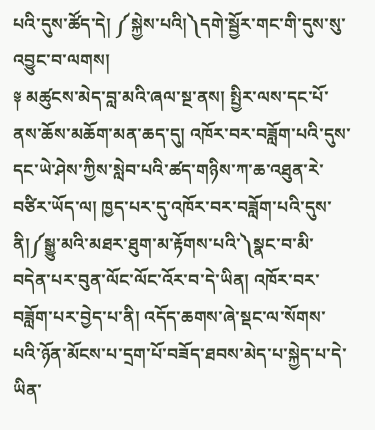པའི་དུས་ཚོད་དེ། ༼སྐྱེས་པའི།༽དགེ་སྦྱོར་གང་གི་དུས་སུ་འབྱུང་བ་ལགས།
༈ མཚུངས་མེད་བླ་མའི་ཞལ་སྔ་ནས། སྤྱིར་ལས་དང་པོ་ནས་ཆོས་མཆོག་མན་ཆད་དུ། འཁོར་བར་བཟློག་པའི་དུས་དང་ཡེ་ཤེས་ཀྱིས་སླེབ་པའི་ཚད་གཉིས་ཀ་ཆ་འཐུན་རེ་བཙིར་ཡོད་ལ། ཁྱད་པར་དུ་འཁོར་བར་བཟློག་པའི་དུས་ནི།༼སྒྱུ་མའི་མཐར་ཐུག་མ་རྟོགས་པའི་༽སྣང་བ་མི་བདེན་པར་བུན་ལོང་ལོང་འོར་བ་དེ་ཡིན། འཁོར་བར་བཟློག་པར་བྱེད་པ་ནི། འདོད་ཆགས་ཞེ་སྡང་ལ་སོགས་པའི་ཉོན་མོངས་པ་དྲག་པོ་བཟོད་ཐབས་མེད་པ་སྐྱེད་པ་དེ་ཡིན་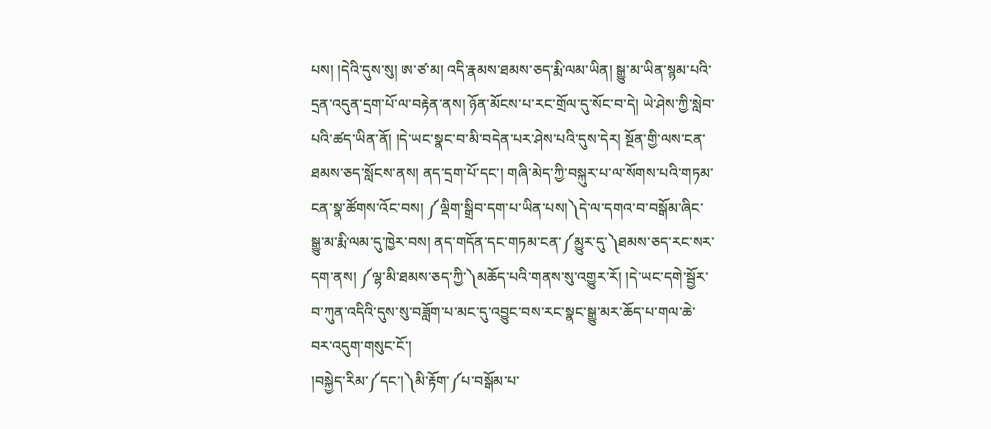པས། །དེའི་དུས་སུ། ཨ་ཙ་མ། འདི་རྣམས་ཐམས་ཅད་རྨི་ལམ་ཡིན། སྒྱུ་མ་ཡིན་སྙམ་པའི་དྲན་འདུན་དྲག་པོ་ལ་བརྟེན་ནས། ཉོན་མོངས་པ་རང་གྲོལ་དུ་སོང་བ་དེ། ཡེ་ཤེས་ཀྱི་སླེབ་པའི་ཚད་ཡིན་ནོ། །དེ་ཡང་སྣང་བ་མི་བདེན་པར་ཤེས་པའི་དུས་དེར། སྔོན་གྱི་ལས་ངན་ཐམས་ཅད་སློངས་ནས། ནད་དྲག་པོ་དང་། གཞི་མེད་ཀྱི་བསྐུར་པ་ལ་སོགས་པའི་གཏམ་ངན་སྣ་ཚོགས་འོང་བས། ༼ལྡིག་སྒྲིབ་དག་པ་ཡིན་པས།༽དེ་ལ་དགའ་བ་བསྒོམ་ཞིང་སྒྱུ་མ་རྨི་ལམ་དུ་ཁྱེར་བས། ནད་གདོན་དང་གཏམ་ངན་༼མྱུར་དུ་༽ཐམས་ཅད་རང་སར་དག་ནས། ༼ལྷ་མི་ཐམས་ཅད་ཀྱི་༽མཆོད་པའི་གནས་སུ་འགྱུར་རོ། །དེ་ཡང་དགེ་སྦྱོར་བ་ཀུན་འདིའི་དུས་སུ་བཟློག་པ་མང་དུ་འབྱུང་བས་རང་སྣང་སྒྱུ་མར་ཆོད་པ་གལ་ཆེ་བར་འདུག་གསུང་ངོ་།
།བསྐྱེད་རིམ་༼དང་།༽མི་རྟོག་༼པ་བསྒོམ་པ་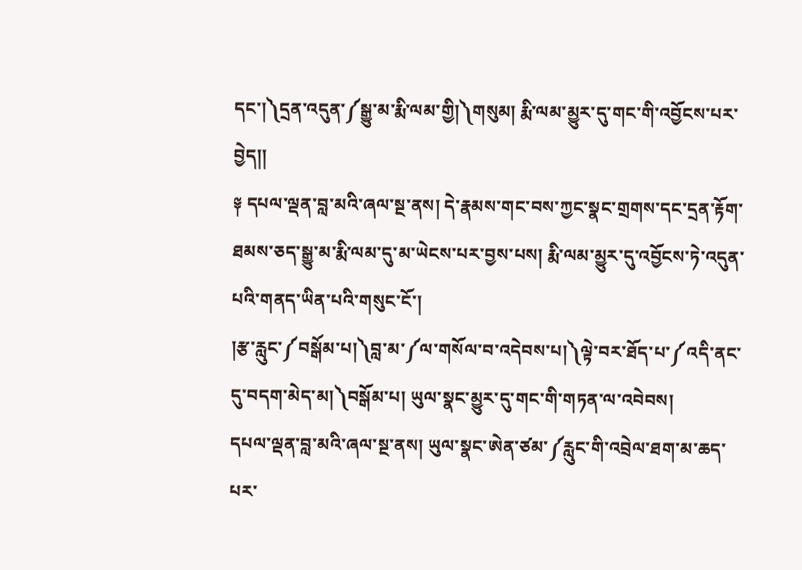དང་།༽དྲན་འདུན་༼སྒྱུ་མ་རྨི་ལམ་གྱི།༽གསུམ། རྨི་ལམ་མྱུར་དུ་གང་གི་འབྱོངས་པར་བྱེད།།
༈ དཔལ་ལྡན་བླ་མའི་ཞལ་སྔ་ནས། དེ་རྣམས་གང་བས་ཀྱང་སྣང་གྲགས་དང་དྲན་རྟོག་ཐམས་ཅད་སྒྱུ་མ་རྨི་ལམ་དུ་མ་ཡེངས་པར་བྱས་པས། རྨི་ལམ་མྱུར་དུ་འབྱོངས་ཏེ་འདུན་པའི་གནད་ཡིན་པའི་གསུང་ངོ་།
།རྩ་རླུང་༼བསྒོམ་པ།༽བླ་མ་༼ལ་གསོལ་བ་འདེབས་པ།༽ལྟེ་བར་ཐོད་པ་༼འདི་ནང་དུ་བདག་མེད་མ།༽བསྒོམ་པ། ཡུལ་སྣང་མྱུར་དུ་གང་གི་གཏན་ལ་འབེབས།
དཔལ་ལྡན་བླ་མའི་ཞལ་སྔ་ནས། ཡུལ་སྣང་ཨེན་ཙམ་༼རླུང་གི་འབྲེལ་ཐག་མ་ཆད་པར་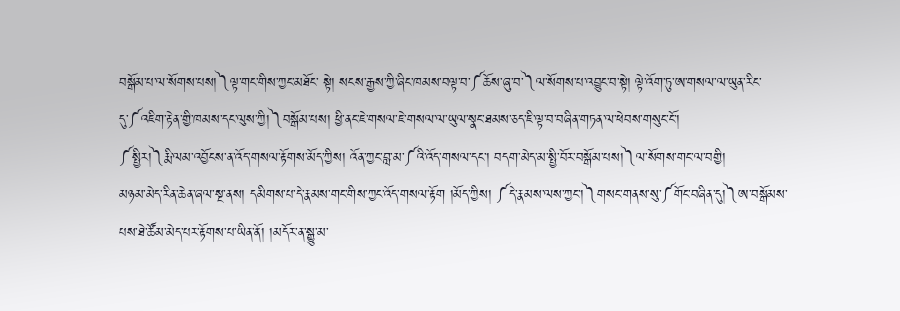བསྒོམ་པ་ལ་སོགས་པས།༽ལྟ་གང་གིས་ཀྱང་མཐོང་ སྟེ། སངས་རྒྱས་ཀྱི་ཞིང་ཁམས་བལྟ་བ་༼ཆོས་ཞུ་བ་༽ལ་སོགས་པ་འབྱུང་བ་སྟེ། ལྟེ་འོག་ཏུ་ཨ་གསལ་ལ་ཡུན་རིང་དུ་༼འཇིག་རྟེན་གྱི་ཁམས་དང་ལུས་ཀྱི།༽བསྒོམ་པས། ཕྱི་ནང་ཇེ་གསལ་ཇེ་གསལ་ལ་ཡུལ་སྣང་ཐམས་ཅད་ཇི་ལྟ་བ་བཞིན་གཏན་ལ་ཕེབས་གསུང་ངོ་།
༼སྤྱིར།༽རྨི་ལམ་འབྱོངས་ན་འོད་གསལ་རྟོགས་མོད་ཀྱིས། འོན་ཀྱང་བླ་མ་༼འི་འོད་གསལ་དང་། བདག་མེད་མ་སྤྱི་བོར་བསྒོམ་པས།༽ལ་སོགས་གང་ལ་བགྱི།
མཉམ་མེད་རིན་ཆེན་ཞལ་སྔ་ནས། དམིགས་པ་དེ་རྣམས་གང་གིས་ཀྱང་འོད་གསལ་རྟོག །མོད་ཀྱིས། ༼དེ་རྣམས་ལས་ཀྱང་།༽གསང་གནས་སུ་༼གོང་བཞིན་དུ།༽ཨ་བསྒོམས་པས་ཐེ་ཚོམ་མེད་པར་རྟོགས་པ་ཡིན་ནོ། །མདོར་ན་སྒྱུ་མ་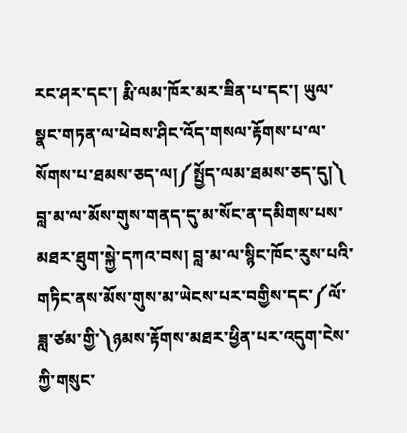རང་ཤར་དང་། རྨི་ལམ་ཁོར་མར་ཟིན་པ་དང་། ཡུལ་སྣང་གཏན་ལ་ཕེབས་ཤིང་འོད་གསལ་རྟོགས་པ་ལ་སོགས་པ་ཐམས་ཅད་ལ།༼སྤྱོད་ལམ་ཐམས་ཅད་དུ།༽ བླ་མ་ལ་མོས་གུས་གནད་དུ་མ་སོང་ན་དམིགས་པས་མཐར་ཐུག་སྐྱེ་དཀའ་བས། བླ་མ་ལ་སྙིང་ཁོང་རུས་པའི་གཏིང་ནས་མོས་གུས་མ་ཡེངས་པར་བགྱིས་དང་༼ལོ་ཟླ་ཙམ་གྱི་༽ཉམས་རྟོགས་མཐར་ཕྱིན་པར་འདུག་ངེས་ཀྱི་གསུང་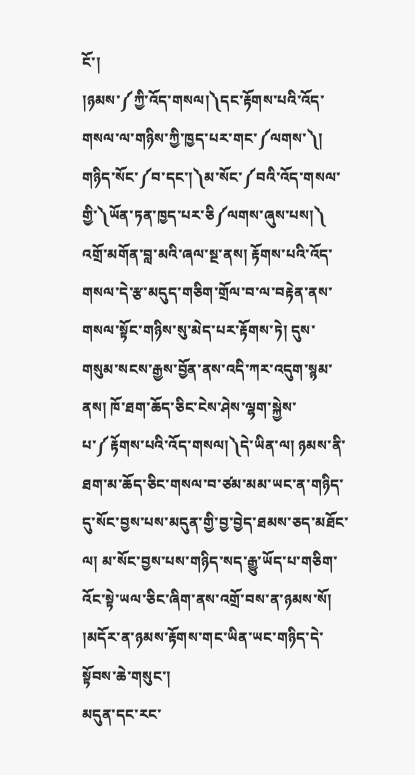ངོ་།
།ཉམས་༼ཀྱི་འོད་གསལ།༽དང་རྟོགས་པའི་འོད་གསལ་ལ་གཉིས་ཀྱི་ཁྱད་པར་གང་༼ལགས་༽། གཉིད་སོང་༼བ་དང་།༽མ་སོང་༼བའི་འོད་གསལ་གྱི་༽ཡོན་ཏན་ཁྱད་པར་ཅི༼ལགས་ཞུས་པས།༽
འགྲོ་མགོན་བླ་མའི་ཞལ་སྔ་ནས། རྟོགས་པའི་འོད་གསལ་དེ་རྩ་མདུད་གཅིག་གྲོལ་བ་ལ་བརྟེན་ནས་གསལ་སྟོང་གཉིས་སུ་མེད་པར་རྟོགས་ཏེ། དུས་གསུམ་སངས་རྒྱས་བྱོན་ནས་འདི་ཀར་འདུག་སྙམ་ནས། ཁོ་ཐག་ཆོད་ཅིང་ངེས་ཤེས་ལྷག་སྐྱེས་པ་༼རྟོགས་པའི་འོད་གསལ།༽དེ་ཡིན་ལ། ཉམས་ནི་ཐག་མ་ཆོད་ཅིང་གསལ་བ་ཙམ་མམ་ཡང་ན་གཉིད་དུ་སོང་བྱས་པས་མདུན་གྱི་བྱ་བྱེད་ཐམས་ཅད་མཐོང་ལ། མ་སོང་བྱས་པས་གཉིད་སད་རྒྱུ་ཡོད་པ་གཅིག་འོང་སྟེ་ཡལ་ཅིང་ཞིག་ནས་འགྲོ་བས་ན་ཉམས་སོ།
།མདོར་ན་ཉམས་རྟོགས་གང་ཡིན་ཡང་གཉིད་དེ་སྟོབས་ཆེ་གསུང་།
མདུན་དང་རང་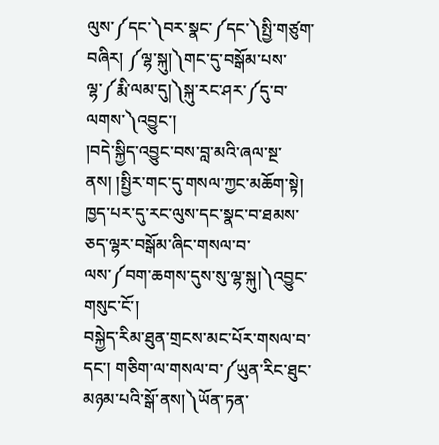ལུས་༼དང་༽བར་སྣང་༼དང་༽སྤྱི་གཙུག་བཞིར། ༼ལྷ་སྐུ།༽གང་དུ་བསྒོམ་པས་ལྷ་༼རྨི་ལམ་དུ།༽སྐུ་རང་ཤར་༼དུ་བ་ལགས་༽འབྱུང་།
།བདེ་སྐྱིད་འབྱུང་བས་བླ་མའི་ཞལ་སྔ་ནས། །སྤྱིར་གང་དུ་གསལ་ཀྱང་མཆོག་སྟེ། ཁྱད་པར་དུ་རང་ལུས་དང་སྣང་བ་ཐམས་ཅད་ལྷར་བསྒོམ་ཞིང་གསལ་བ་ལས་༼བག་ཆགས་དུས་སུ་ལྷ་སྐུ།༽འབྱུང་གསུང་ངོ་།
བསྐྱེད་རིམ་ཐུན་གྲངས་མང་པོར་གསལ་བ་དང་། གཅིག་ལ་གསལ་བ་༼ཡུན་རིང་ཐུང་མཉམ་པའི་སྒོ་ནས།༽ཡོན་ཏན་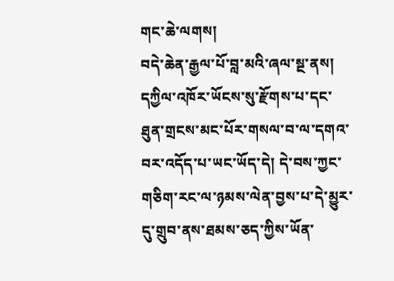གང་ཆེ་ལགས།
བདེ་ཆེན་རྒྱལ་པོ་བླ་མའི་ཞལ་སྔ་ནས། དཀྱིལ་འཁོར་ཡོངས་སུ་རྫོགས་པ་དང་ཐུན་གྲངས་མང་པོར་གསལ་བ་ལ་དགའ་བར་འདོད་པ་ཡང་ཡོད་དེ། དེ་བས་ཀྱང་གཅིག་རང་ལ་ཉམས་ལེན་བྱས་པ་དེ་མྱུར་དུ་གྲུབ་ནས་ཐམས་ཅད་ཀྱིས་ཡོན་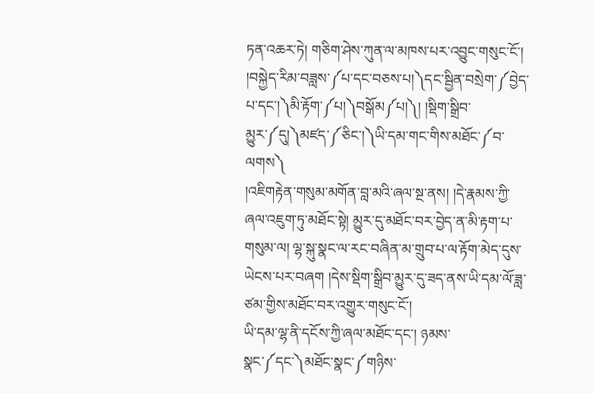ཏན་འཆར་ཏེ། གཅིག་ཤེས་ཀུན་ལ་མཁས་པར་འབྱུང་གསུང་ངོ་།
།བསྐྱེད་རིམ་བཟླས་༼པ་དང་བཅས་པ།༽དང་སྦྱིན་བསྲེག་༼བྱེད་པ་དང་།༽མི་རྟོག་༼པ།༽བསྒོམ༼པ།༽། །སྡིག་སྒྲིབ་མྱུར་༼དུ།༽མཛད་༼ཅིང་།༽ཡི་དམ་གང་གིས་མཐོང་༼བ་ལགས༽
།འཇིགརྟེན་གསུམ་མགོན་བླ་མའི་ཞལ་སྔ་ནས། །དེ་རྣམས་ཀྱི་ཞལ་འཇུག་ཏུ་མཐོང་སྟེ། མྱུར་དུ་མཐོང་བར་བྱེད་ན་མི་རྟག་པ་གསུམ་ལ། ལྷ་སྐུ་སྣང་ལ་རང་བཞིན་མ་གྲུབ་པ་ལ་རྟོག་མེད་དུས་ཡེངས་པར་བཞག །དེས་སྡིག་སྒྲིབ་མྱུར་དུ་ཟད་ནས་ཡི་དམ་ལོ་ཟླ་ཙམ་གྱིས་མཐོང་བར་འགྱུར་གསུང་ངོ་།
ཡི་དམ་ལྷ་ནི་དངོས་ཀྱི་ཞལ་མཐོང་དང་། ཉམས་སྣང་༼དང་༽མཐོང་སྣང་༼གཉིས་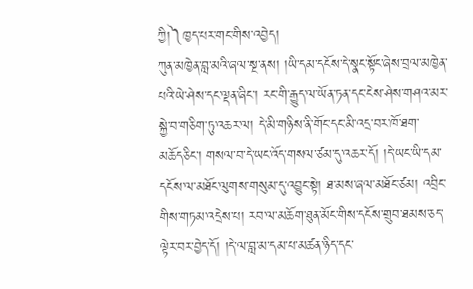ཀྱི།༽ཁྱད་པར་གང་གིས་འབྱེད།
ཀུན་མཁྱེན་བླ་མའི་ཞལ་སྔ་ནས། །ཡི་དམ་དངོས་དེ་སྣང་སྟོང་ཞེས་བྲལ་མཁྱེན་པའི་ཡེ་ཤེས་དང་ལྡན་ཞིང་། རང་གི་རྒྱུད་ལ་ཡོན་ཏན་དང་ངེས་ཤེས་གཤའ་མར་སྐྱེ་བ་གཅིག་ཏུ་འཆར་ལ། དེ་མི་གཉིས་ནི་གོང་དང་མི་འདྲ་བར་ཁོ་ཐག་མཆོདཅིང་། གསལ་བ་དེ་ཡང་འོད་གསལ་ཙམ་དུ་འཆར་དོ། །དེ་ཡང་ཡི་དམ་དངོས་ལ་མཐོང་ལུགས་གསུམ་དུ་འབྱུང་སྟེ། ཐ་མས་ཞལ་མཐོང་ཙམ། འབྲིང་གིས་གཏམ་འདྲེས་པ། རབ་ལ་མཆོག་ཐུན་མོང་གིས་དངོས་གྲུབ་ཐམས་ཅད་ལྟེར་བར་བྱེད་དོ། །དེ་ལ་བླ་མ་དམ་པ་མཚན་ཉིད་དང་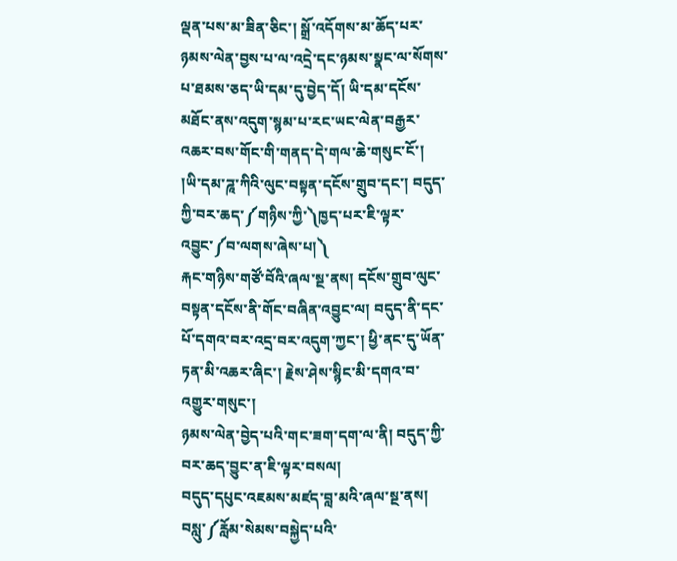ལྡན་པས་མ་ཟིན་ཅིང་། སྒྲོ་འདོགས་མ་ཆོད་པར་ཉམས་ལེན་བྱས་པ་ལ་འདྲེ་དང་ཉམས་སྣང་ལ་སོགས་པ་ཐམས་ཅད་ཡི་དམ་དུ་བྱེད་དོ། ཡི་དམ་དངོས་མཐོང་ནས་འདུག་སྙམ་པ་རང་ཡང་ལེན་བརྒྱར་འཆར་བས་གོང་གི་གནད་དེ་གལ་ཆེ་གསུང་ངོ་།
།ཡི་དམ་ཌཱ་ཀིའི་ལུང་བསྟན་དངོས་གྲུབ་དང་། བདུད་ཀྱི་བར་ཆད་༼གཉིས་ཀྱི་༽ཁྱད་པར་ཇི་ལྟར་འབྱུང་༼བ་ལགས་ཞེས་པ།༽
རྐང་གཉིས་གཙོ་བོའི་ཞལ་སྔ་ནས། དངོས་གྲུབ་ལུང་བསྟན་དངོས་ནི་གོང་བཞིན་འབྱུང་ལ། བདུད་ནི་དང་པོ་དགའ་བར་འདྲ་བར་འདུག་ཀྱང་། ཕྱི་ནང་དུ་ཡོན་ཏན་མི་འཆར་ཞིང་། རྗེས་ཤེས་སྙིང་མི་དགའ་བ་འགྱུར་གསུང་།
ཉམས་ལེན་བྱེད་པའི་གང་ཟག་དག་ལ་ནི། བདུད་ཀྱི་བར་ཆད་བྱུང་ན་ཇི་ལྟར་བསལ།
བདུད་དཔུང་འཇམས་མཛད་བླ་མའི་ཞལ་སྔ་ནས། བསླུ་༼རློམ་སེམས་བསྐྱེད་པའི་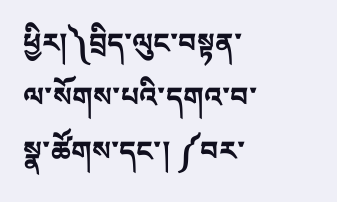ཕྱིར།༽བྲིད་ལུང་བསྟན་ལ་སོགས་པའི་དགའ་བ་སྣ་ཚོགས་དང་། ༼བར་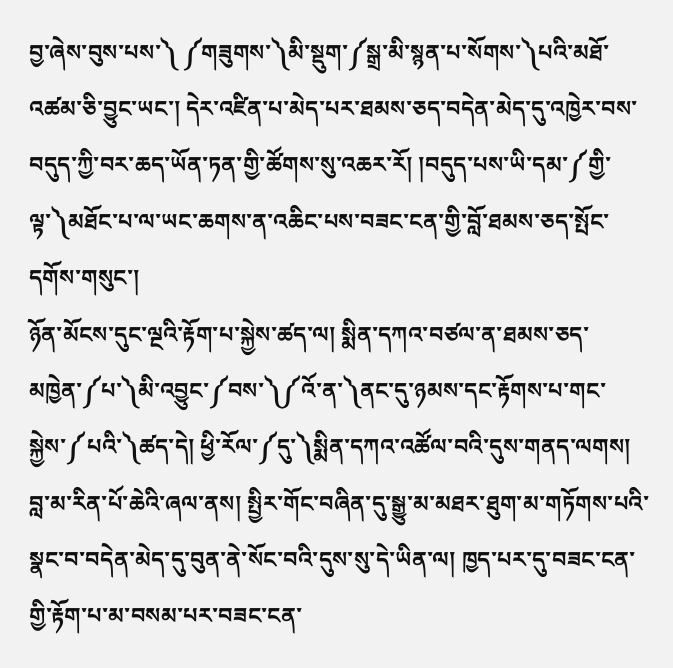བྱ་ཞེས་བུས་པས་༽ ༼གཟུགས་༽མི་སྡུག་༼སྒྲ་མི་སྙན་པ་སོགས་༽པའི་མཐོ་འཚམ་ཅི་བྱུང་ཡང་། དེར་འཛིན་པ་མེད་པར་ཐམས་ཅད་བདེན་མེད་དུ་འཁྱེར་བས་བདུད་ཀྱི་བར་ཆད་ཡོན་ཏན་གྱི་ཚོགས་སུ་འཆར་རོ། །བདུད་པས་ཡི་དམ་༼གྱི་ལྟ་༽མཐོང་པ་ལ་ཡང་ཆགས་ན་འཆིང་པས་བཟང་ངན་གྱི་བློ་ཐམས་ཅད་སྤོང་དགོས་གསུང་།
ཉོན་མོངས་དུང་ལྔའི་རྟོག་པ་སྐྱེས་ཚད་ལ། སྨིན་དཀའ་བཙལ་ན་ཐམས་ཅད་མཁྱེན་༼པ་༽མི་འབྱུང་༼བས་༽༼འོ་ན་༽ནང་དུ་ཉམས་དང་རྟོགས་པ་གང་སྐྱེས་༼པའི་༽ཚད་དེ། ཕྱི་རོལ་༼དུ་༽སྨིན་དཀའ་འཚོལ་བའི་དུས་གནད་ལགས།
བླ་མ་རིན་པོ་ཆེའི་ཞལ་ནས། སྤྱིར་གོང་བཞིན་དུ་སྒྱུ་མ་མཐར་ཐུག་མ་གཏོགས་པའི་སྣང་བ་བདེན་མེད་དུ་བུན་ནེ་སོང་བའི་དུས་སུ་དེ་ཡིན་ལ། ཁྱད་པར་དུ་བཟང་ངན་གྱི་རྟོག་པ་མ་བསམ་པར་བཟང་ངན་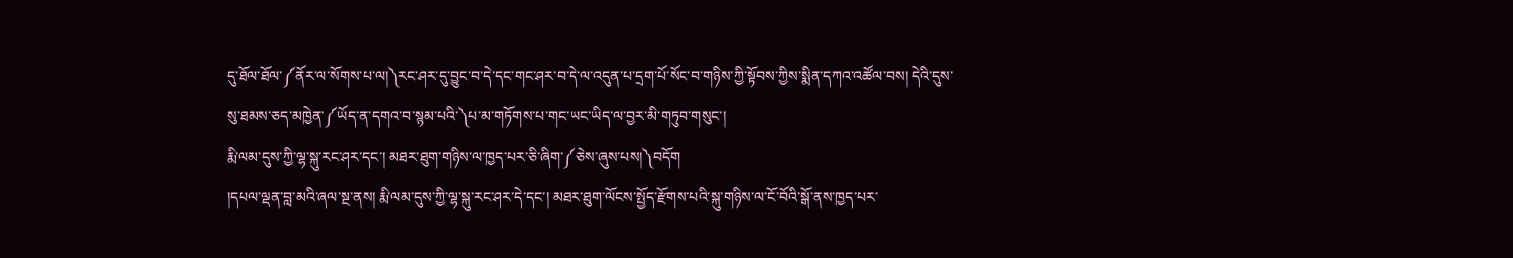དུ་ཐོལ་ཐོལ་༼ནོར་ལ་སོགས་པ་ལ།༽རང་ཤར་དུ་བྱུང་བ་དེ་དང་གང་ཤར་བ་དེ་ལ་འདུན་པ་དྲག་པོ་སོང་བ་གཉིས་ཀྱི་སྟོབས་ཀྱིས་སྨིན་དཀའ་འཚོལ་བས། དེའི་དུས་སུ་ཐམས་ཅད་མཁྱེན་༼ཡོད་ན་དགའ་བ་སྙམ་པའི་༽པ་མ་གཏོགས་པ་གང་ཡང་ཡིད་ལ་བྱར་མི་གཏུབ་གསུང་།
རྨི་ལམ་དུས་ཀྱི་ལྷ་སྐུ་རང་ཤར་དང་། མཐར་ཐུག་གཉིས་ལ་ཁྱད་པར་ཅི་ཞིག་༼ཅེས་ཞུས་པས།༽བདོག
།དཔལ་ལྡན་བླ་མའི་ཞལ་སྔ་ནས། རྨི་ལམ་དུས་ཀྱི་ལྷ་སྐུ་རང་ཤར་དེ་དང་། མཐར་ཐུག་ལོངས་སྤྱོད་རྫོགས་པའི་སྐུ་གཉིས་ལ་ངོ་བོའི་སྒོ་ནས་ཁྱད་པར་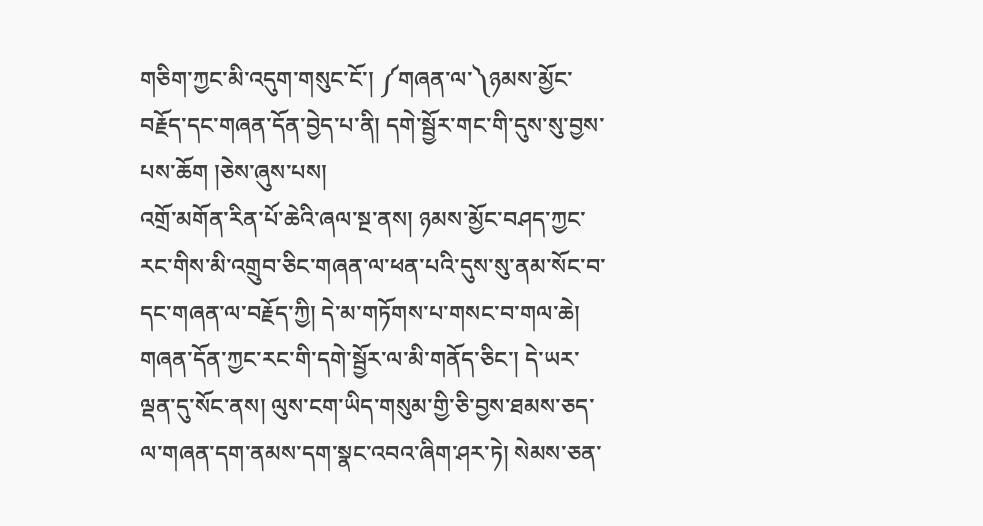གཅིག་ཀྱང་མི་འདུག་གསུང་ངོ་། ༼གཞན་ལ་༽ཉམས་མྱོང་བརྗོད་དང་གཞན་དོན་བྱེད་པ་ནི། དགེ་སྦྱོར་གང་གི་དུས་སུ་བྱས་པས་ཆོག །ཅེས་ཞུས་པས།
འགྲོ་མགོན་རིན་པོ་ཆེའི་ཞལ་སྔ་ནས། ཉམས་མྱོང་བཤད་ཀྱང་རང་གིས་མི་འགྲུབ་ཅིང་གཞན་ལ་ཕན་པའི་དུས་སུ་ནམ་སོང་བ་དང་གཞན་ལ་བརྗོད་ཀྱི། དེ་མ་གཏོགས་པ་གསང་བ་གལ་ཆེ།
གཞན་དོན་ཀྱང་རང་གི་དགེ་སྦྱོར་ལ་མི་གནོད་ཅིང་། དེ་ཡར་ལྡན་དུ་སོང་ནས། ལུས་ངག་ཡིད་གསུམ་གྱི་ཅི་བྱས་ཐམས་ཅད་ལ་གཞན་དག་ནམས་དག་སྣང་འབའ་ཞིག་ཤར་ཏེ། སེམས་ཅན་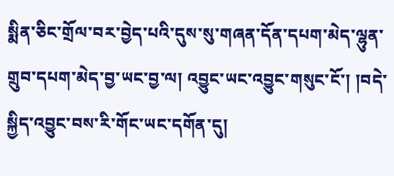སྨིན་ཅིང་གྲོལ་བར་བྱེད་པའི་དུས་སུ་གཞན་དོན་དཔག་མེད་ལྷུན་གྲུབ་དཔག་མེད་བྱ་ཡང་བྱ་ལ། འབྱུང་ཡང་འབྱུང་གསུང་ངོ་། །བདེ་སྐྱིད་འབྱུང་བས་རི་གོང་ཡང་དགོན་དུ།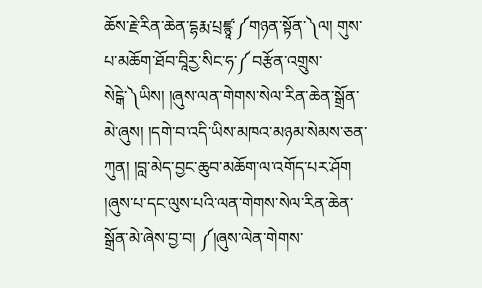ཆོས་རྗེ་རིན་ཆེན་དྷརྨ་པྲཛྙཱ་༼གཉན་སྟོན་༽ལ། གུས་པ་མཆོག་ཐོབ་བཱིརྱ་སིང་ཧ་༼བརྩོན་འགྲུས་སེངྒེ་༽ཡིས། །ཞུས་ལན་གེགས་སེལ་རིན་ཆེན་སྒྲོན་མེ་ཞུས། །དགེ་བ་འདི་ཡིས་མཁའ་མཉམ་སེམས་ཅན་ཀུན། །བླ་མེད་བྱང་ཆུབ་མཆོག་ལ་འགོད་པར་ཤོག
།ཞུས་པ་དང་ལུས་པའི་ལན་གེགས་སེལ་རིན་ཆེན་སྒྲོན་མེ་ཞེས་བྱ་བ། ༼།ཞུས་ལེན་གེགས་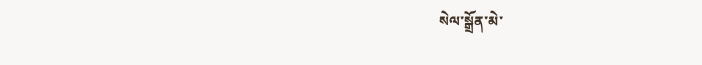སེལ་སྒྲོན་མེ་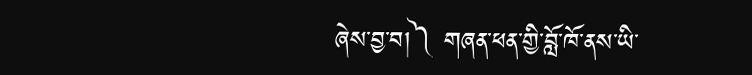ཞེས་བྱ་བ།༽ གཞན་ཕན་གྱི་བློ་ཁོ་ནས་ཡི་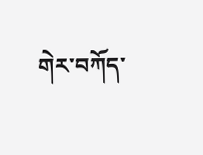གེར་བཀོད་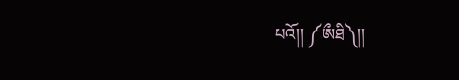པའོ།། ༼ཨྀཐི༽།།